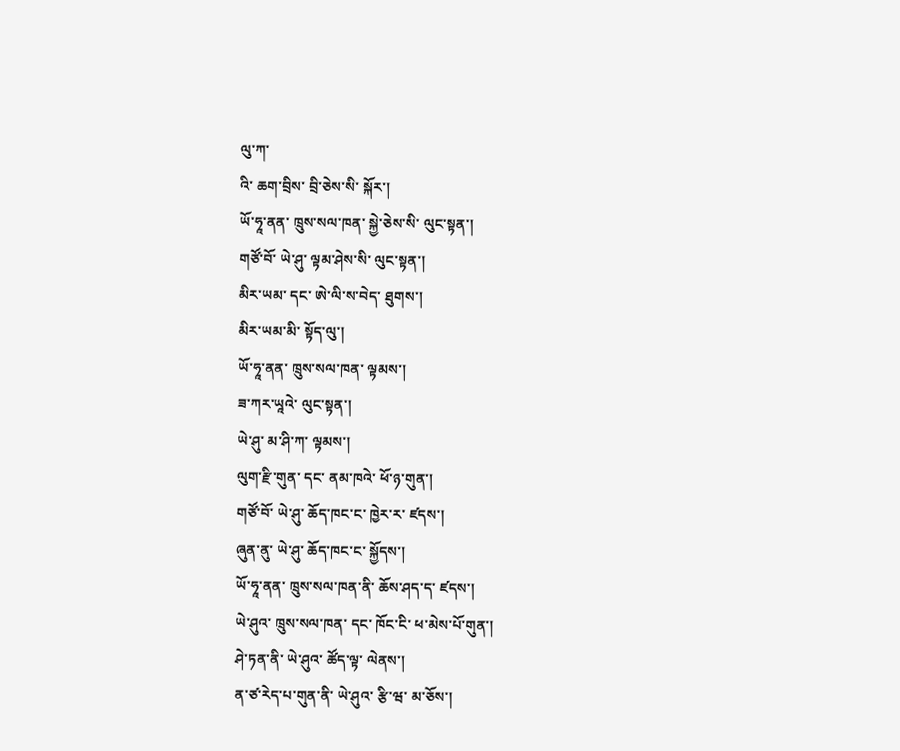ལུ་ཀ་
འི་ ཆག་བྲིས་ བྲི་ཅེས་སི་ སྐོར་།
ཡོ་ཧཱ་ནན་ ཁྲུས་སལ་ཁན་ སྐྱེ་ཅེས་སི་ ལུང་སྟན་།
གཙོ་བོ་ ཡེ་ཤུ་ ལྟམ་ཤེས་སི་ ལུང་སྟན་།
མིར་ཡམ་ དང་ ཨེ་ལི་ས་བེད་ ཐུགས་།
མིར་ཡམ་མི་ སྟོད་ལུ་།
ཡོ་ཧཱ་ནན་ ཁྲུས་སལ་ཁན་ ལྟམས་།
ཟ་ཀར་ཡཱའེ་ ལུང་སྟན་།
ཡེ་ཤུ་ མ་ཤི་ཀ་ ལྟམས་།
ལུག་རྫི་གུན་ དང་ ནམ་ཁའེ་ ཕོ་ཉ་གུན་།
གཙོ་བོ་ ཡེ་ཤུ་ ཆོད་ཁང་ང་ ཁྱེར་ར་ ཛདས་།
ཞུན་ནུ་ ཡེ་ཤུ་ ཆོད་ཁང་ང་ སྐྱོདས་།
ཡོ་ཧཱ་ནན་ ཁྲུས་སལ་ཁན་ནི་ ཆོས་ཤད་ད་ ཛདས་།
ཡེ་ཤུའ་ ཁྲུས་སལ་ཁན་ དང་ ཁོང་ངི་ ཕ་མེས་པོ་གུན་།
ཤེ་ཏན་ནི་ ཡེ་ཤུའ་ ཚོད་ལྟ་ ལེནས་།
ན་ཙ་རེད་པ་གུན་ནི་ ཡེ་ཤུའ་ རྩི་ཝ་ མ་ཅོས་།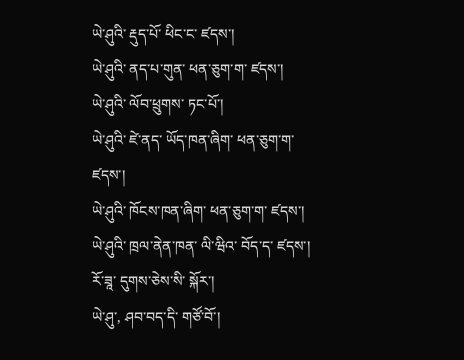ཡེ་ཤུའི་ རྡུད་པོ་ ཕིང་ང་ ཛདས་།
ཡེ་ཤུའི་ ནད་པ་གུན་ ཕན་ཅུག་ག་ ཛདས་།
ཡེ་ཤུའི་ ལོབ་ཕྲུགས་ ཏང་པོ་།
ཡེ་ཤུའི་ ཛེ་ནད་ ཡོད་ཁན་ཞིག་ ཕན་ཅུག་ག་ ཛདས་།
ཡེ་ཤུའི་ ཁོངས་ཁན་ཞིག་ ཕན་ཅུག་ག་ ཛདས་།
ཡེ་ཤུའི་ ཁྲལ་ནེན་ཁན་ ལི་ཝིའ་ བོད་ད་ ཛདས་།
རོ་ཟཱ་ དུགས་ཅེས་སི་ སྐོར་།
ཡེ་ཤུ་, ཤབ་བད་དི་ གཙོ་བོ་།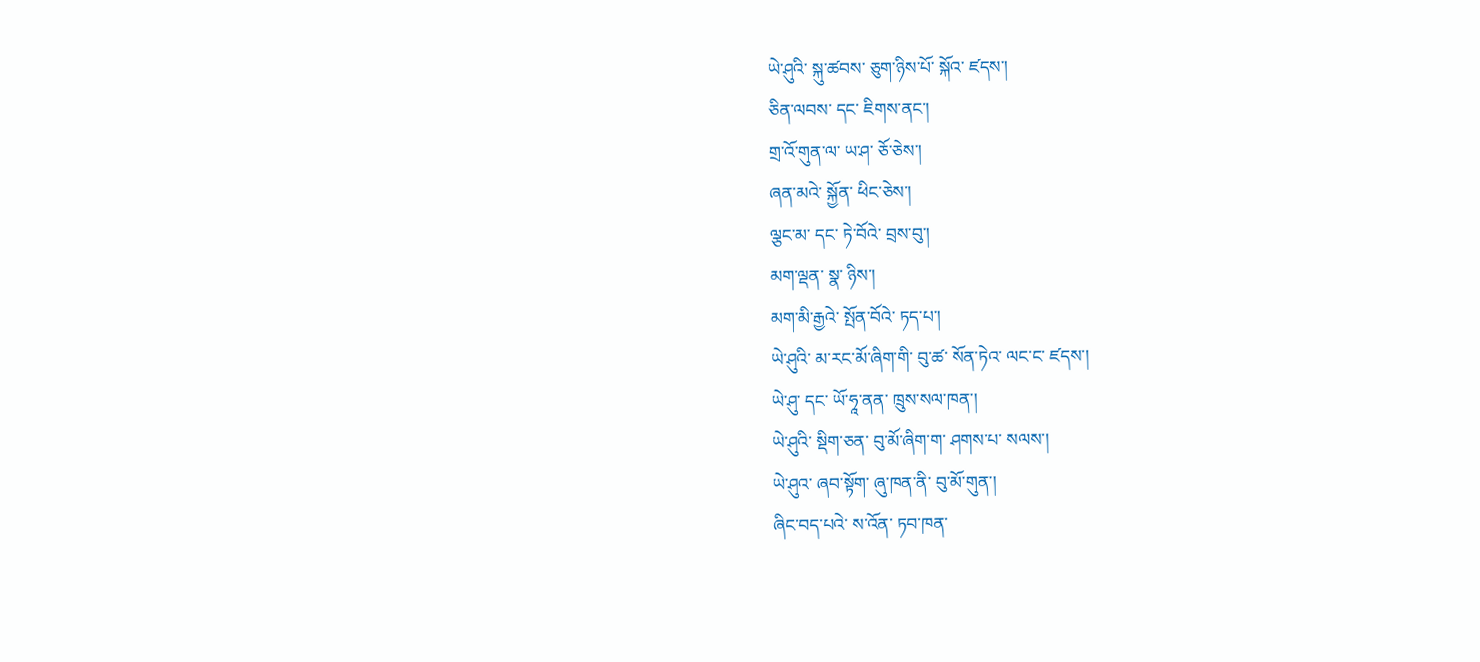ཡེ་ཤུའི་ སྐུ་ཚབས་ ཅུག་ཉིས་པོ་ སྐོའ་ ཛདས་།
ཅིན་ལབས་ དང་ ཇིགས་ནང་།
གྲ་འོ་གུན་ལ་ ཡ་ཤ་ ཅོ་ཅེས་།
ཞན་མའེ་ སྐྱོན་ ཕིང་ཅེས་།
ལྕང་མ་ དང་ ཏེ་བོའེ་ བྲས་བུ་།
མག་ལྡན་ སྣ་ ཉིས་།
མག་མི་རྒྱའེ་ སྤོན་བོའེ་ ཏད་པ་།
ཡེ་ཤུའི་ མ་རང་མོ་ཞིག་གི་ བུ་ཚ་ སོན་ཏེའ་ ལང་ང་ ཛདས་།
ཡེ་ཤུ་ དང་ ཡོ་ཧཱ་ནན་ ཁྲུས་སལ་ཁན་།
ཡེ་ཤུའི་ སྡིག་ཅན་ བུ་མོ་ཞིག་ག་ ཤགས་པ་ སལས་།
ཡེ་ཤུའ་ ཞབ་སྟོག་ ཞུ་ཁན་ནི་ བུ་མོ་གུན་།
ཞིང་བད་པའེ་ ས་འོན་ ཏབ་ཁན་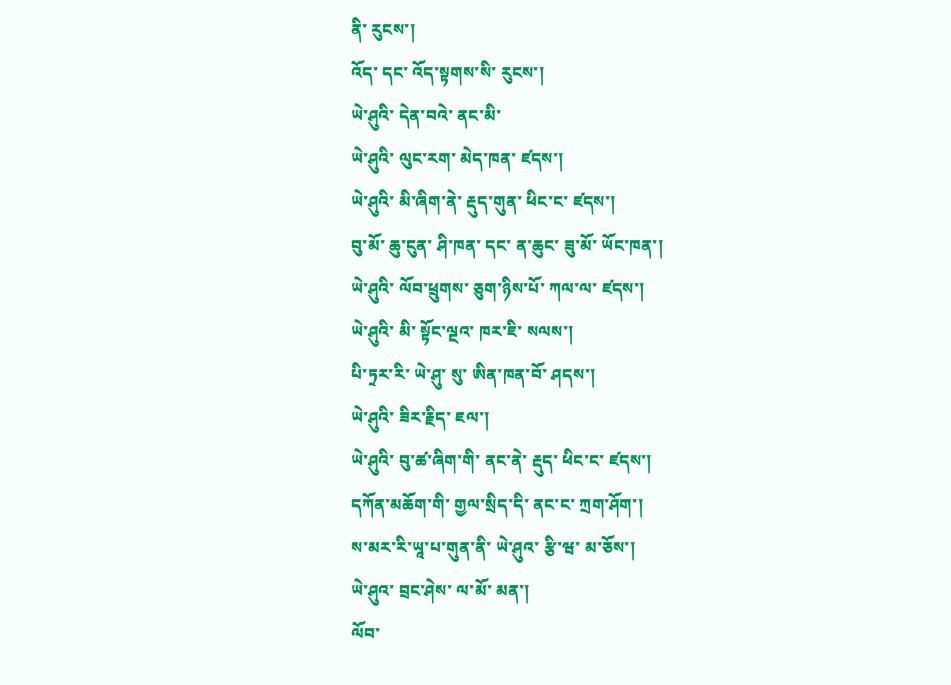ནི་ རུངས་།
འོད་ དང་ འོད་སྟགས་སི་ རུངས་།
ཡེ་ཤུའི་ དེན་བའེ་ ནང་མི་
ཡེ་ཤུའི་ ལུང་རག་ མེད་ཁན་ ཛདས་།
ཡེ་ཤུའི་ མི་ཞིག་ནེ་ རྡུད་གུན་ ཕིང་ང་ ཛདས་།
བུ་མོ་ ཆུ་ངུན་ ཤི་ཁན་ དང་ ན་ཆུང་ ཟུ་མོ་ ཡོང་ཁན་།
ཡེ་ཤུའི་ ལོབ་ཕྲུགས་ ཅུག་ཉིས་པོ་ ཀལ་ལ་ ཛདས་།
ཡེ་ཤུའི་ མི་ སྟོང་ལྔའ་ ཁར་ཇི་ སལས་།
པི་ཏྲར་རི་ ཡེ་ཤུ་ སུ་ ཨིན་ཁན་བོ་ ཤདས་།
ཡེ་ཤུའི་ ཟིར་རྗིད་ ཇལ་།
ཡེ་ཤུའི་ བུ་ཚ་ཞིག་གི་ ནང་ནེ་ རྡུད་ ཕིང་ང་ ཛདས་།
དཀོན་མཆོག་གི་ གྱལ་སྲིད་དི་ ནང་ང་ ཀྲག་ཤོག་།
ས་མར་རི་ཡཱ་པ་གུན་ནི་ ཡེ་ཤུའ་ རྩི་ཝ་ མ་ཅོས་།
ཡེ་ཤུའ་ བྲང་ཤེས་ ལ་མོ་ མན་།
ལོབ་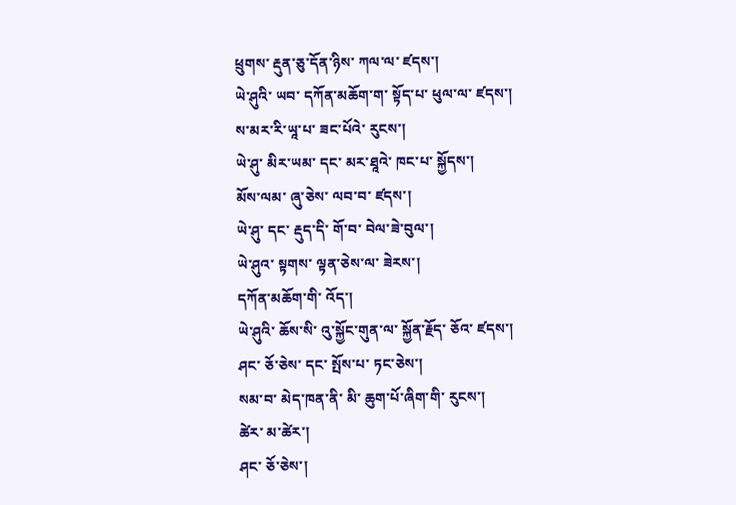ཕྲུགས་ རྡུན་ཅུ་དོན་ཉིས་ ཀལ་ལ་ ཛདས་།
ཡེ་ཤུའི་ ཡབ་ དཀོན་མཆོག་ག་ སྟོད་པ་ ཕུལ་ལ་ ཛདས་།
ས་མར་རི་ཡཱ་པ་ ཟང་པོའེ་ རུངས་།
ཡེ་ཤུ་ མིར་ཡམ་ དང་ མར་ཐཱའེ་ ཁང་པ་ སྐྱོདས་།
མོས་ལམ་ ཞུ་ཅེས་ ལབ་བ་ ཛདས་།
ཡེ་ཤུ་ དང་ རྡུད་དི་ གོ་བ་ བེལ་ཟེ་བུལ་།
ཡེ་ཤུའ་ སྟགས་ ལྟན་ཅེས་ལ་ ཟེརས་།
དཀོན་མཆོག་གི་ འོད་།
ཡེ་ཤུའི་ ཆོས་སི་ འུ་སྐྱོང་གུན་ལ་ སྐྱོན་རྗོད་ ཅོའ་ ཛདས་།
ཤང་ ཅོ་ཅེས་ དང་ སྤོས་པ་ ཏང་ཅེས་།
སམ་བ་ མེད་ཁན་ནི་ མི་ ཆུག་པོ་ཞིག་གི་ རུངས་།
ཚེར་ མ་ཚེར་།
ཤང་ ཅོ་ཅེས་།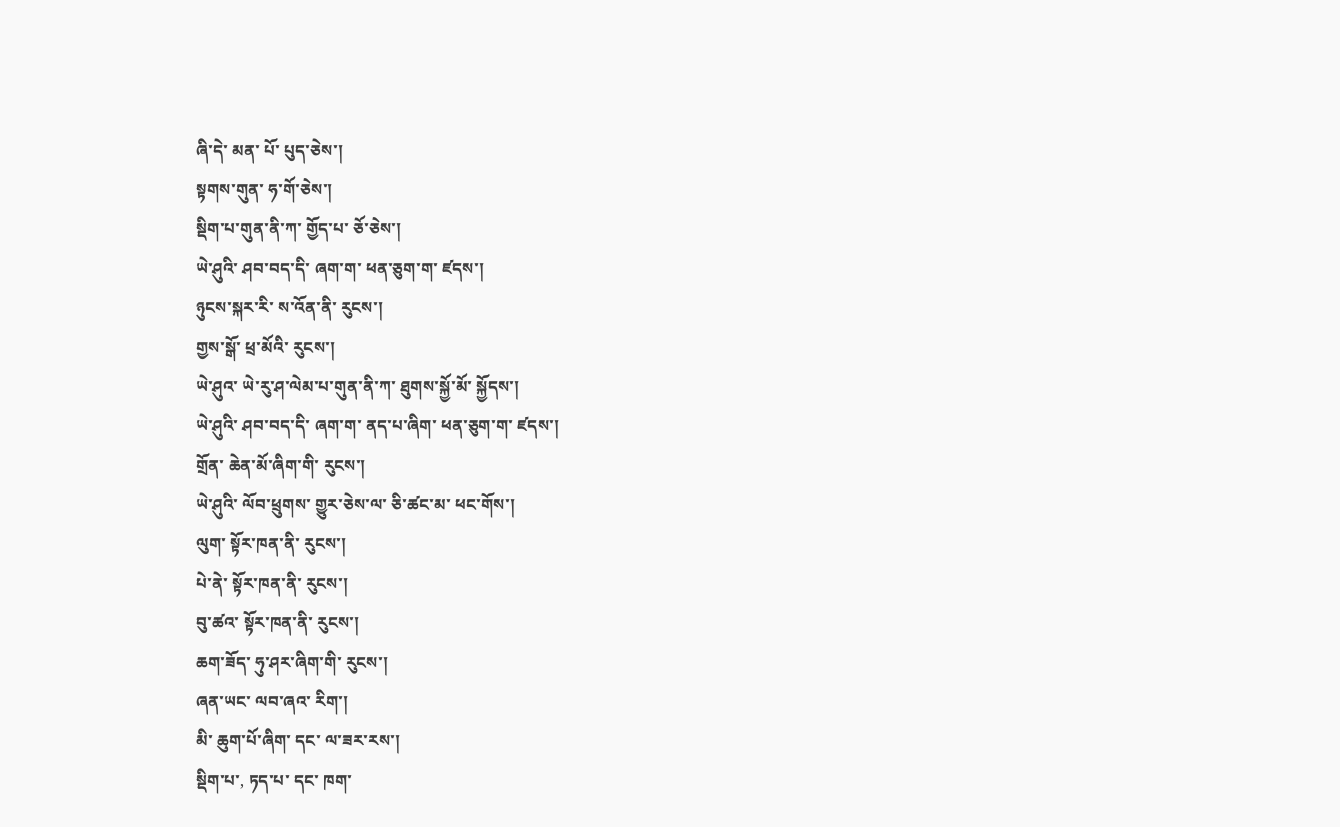ཞི་དེ་ མན་ པོ་ པུད་ཅེས་།
སྟགས་གུན་ ཧ་གོ་ཅེས་།
སྡིག་པ་གུན་ནི་ཀ་ གྱོད་པ་ ཅོ་ཅེས་།
ཡེ་ཤུའི་ ཤབ་བད་དི་ ཞག་ག་ ཕན་ཅུག་ག་ ཛདས་།
ཉུངས་སྐར་རི་ ས་འོན་ནི་ རུངས་།
གྱས་སྒོ་ ཕྲ་མོའི་ རུངས་།
ཡེ་ཤུའ་ ཡེ་རུ་ཤ་ལེམ་པ་གུན་ནི་ཀ་ ཐུགས་སྐྱོ་མོ་ སྐྱོདས་།
ཡེ་ཤུའི་ ཤབ་བད་དི་ ཞག་ག་ ནད་པ་ཞིག་ ཕན་ཅུག་ག་ ཛདས་།
གྲོན་ ཆེན་མོ་ཞིག་གི་ རུངས་།
ཡེ་ཤུའི་ ལོབ་ཕྲུགས་ གྱུར་ཅེས་ལ་ ཅི་ཚང་མ་ ཕང་གོས་།
ལུག་ སྟོར་ཁན་ནི་ རུངས་།
པེ་ནེ་ སྟོར་ཁན་ནི་ རུངས་།
བུ་ཚའ་ སྟོར་ཁན་ནི་ རུངས་།
ཆག་ཟོད་ ཧུ་ཤར་ཞིག་གི་ རུངས་།
ཞན་ཡང་ ལབ་ཞའ་ རིག་།
མི་ ཆུག་པོ་ཞིག་ དང་ ལ་ཟར་རས་།
སྡིག་པ་, ཏད་པ་ དང་ ཁག་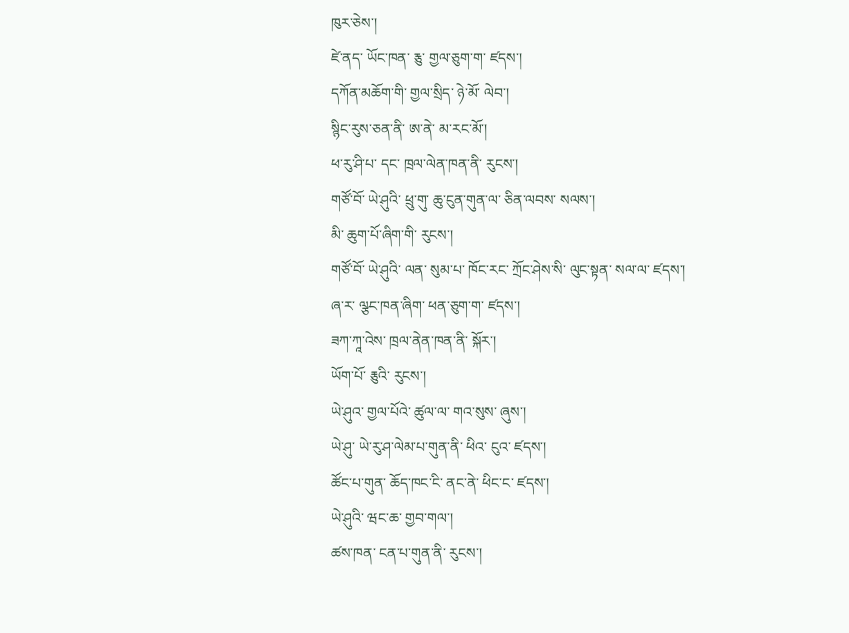ཁུར་ཅེས་།
ཛེ་ནད་ ཡོང་ཁན་ རྕུ་ གྱལ་ཅུག་ག་ ཛདས་།
དཀོན་མཆོག་གི་ གྱལ་སྲིད་ ཉེ་མོ་ ལེབ་།
སྙིང་རུས་ཅན་ནི་ ཨ་ནེ་ མ་རང་མོ་།
ཕ་རུ་ཤི་པ་ དང་ ཁྲལ་ལེན་ཁན་ནི་ རུངས་།
གཙོ་བོ་ ཡེ་ཤུའི་ ཕྲུ་གུ་ ཆུ་ངུན་གུན་ལ་ ཅིན་ལབས་ སལས་།
མི་ ཆུག་པོ་ཞིག་གི་ རུངས་།
གཙོ་བོ་ ཡེ་ཤུའི་ ལན་ སུམ་པ་ ཁོང་རང་ ཀྲོང་ཤེས་སི་ ལུང་སྟན་ སལ་ལ་ ཛདས་།
ཞ་ར་ ལྩང་ཁན་ཞིག་ ཕན་ཅུག་ག་ ཛདས་།
ཟཀ་ཀཱ་འེས་ ཁྲལ་ནེན་ཁན་ནི་ སྐོར་།
ཡོག་པོ་ རྕུའི་ རུངས་།
ཡེ་ཤུའ་ གྱལ་པོའེ་ ཚུལ་ལ་ གའ་སུས་ ཞུས་།
ཡེ་ཤུ་ ཡེ་རུ་ཤ་ལེམ་པ་གུན་ནི་ ཕིའ་ ངུའ་ ཛདས་།
ཚོང་པ་གུན་ ཆོད་ཁང་ངི་ ནང་ནེ་ ཕིང་ང་ ཛདས་།
ཡེ་ཤུའི་ ཝང་ཆ་ གྱབ་གལ་།
ཚས་ཁན་ ངན་པ་གུན་ནི་ རུངས་།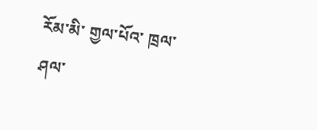རོམ་མི་ གྱལ་པོའ་ ཁྲལ་ཤལ་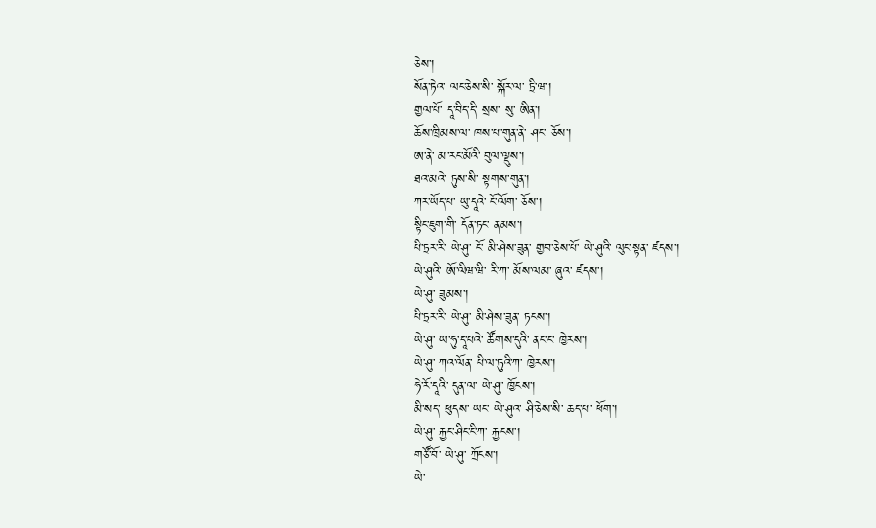ཅེས་།
སོན་ཏེའ་ ལང་ཅེས་སི་ སྐོར་ལ་ ཏྲི་ཝ་།
གྱལ་པོ་ དཱ་བིད་དི་ སྲས་ སུ་ ཨིན་།
ཆོས་ཁྲིམས་ལ་ ཁས་པ་གུན་ནེ་ ཤང་ ཅོས་།
ཨ་ནེ་ མ་རང་མོའི་ བུལ་ལྡུས་།
ཐའ་མའེ་ ཏུས་སི་ སྟགས་གུན་།
ཀར་ཡོད་པ་ ཡུ་དཱའེ་ ངོ་ལོག་ ཅོས་།
སྟིང་ཇུག་གི་ དོན་ཏང་ ནམས་།
པི་ཏྲར་རི་ ཡེ་ཤུ་ ངོ་ མི་ཤེས་ཟུན་ གྱབ་ཅེས་པོ་ ཡེ་ཤུའི་ ལུང་སྟན་ ཛདས་།
ཡེ་ཤུའི་ ཨོ་ལིཝ་ཝི་ རི་ཀ་ མོས་ལམ་ ཞུའ་ ཛདས་།
ཡེ་ཤུ་ ཟུམས་།
པི་ཏྲར་རི་ ཡེ་ཤུ་ མི་ཤེས་ཟུན་ ཏངས་།
ཡེ་ཤུ་ ཡ་ཧུ་དཱ་པའེ་ ཚོགས་དུའི་ ནང་ང་ ཁྱེརས་།
ཡེ་ཤུ་ ཀའ་ལོན་ པི་ལ་ཏུའི་ཀ་ ཁྱེརས་།
ཧེ་རོ་དཱའི་ དུན་ལ་ ཡེ་ཤུ་ ཁྱོངས་།
མི་སད་ ཕུདས་ ཡང་ ཡེ་ཤུའ་ ཤི་ཅེས་སི་ ཆད་པ་ ཕོག་།
ཡེ་ཤུ་ རྐྱང་ཤིང་ངི་ཀ་ རྐྱངས་།
གཙོ་བོ་ ཡེ་ཤུ་ ཀྲོངས་།
ཡེ་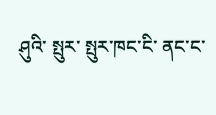ཤུའི་ སྤུར་ སྤུར་ཁང་ངི་ ནང་ང་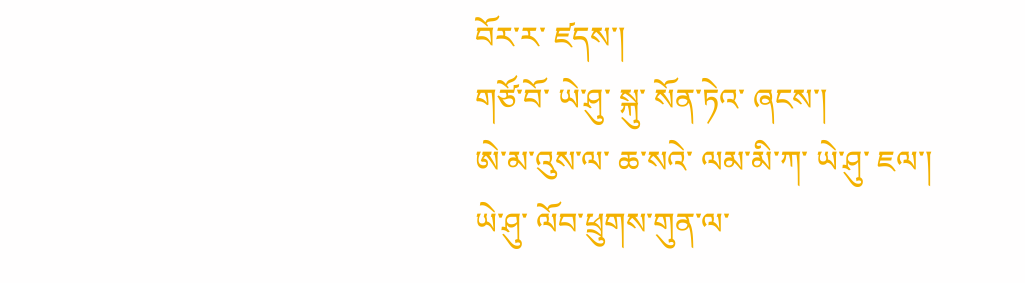བོར་ར་ ཛདས་།
གཙོ་བོ་ ཡེ་ཤུ་ སྐུ་ སོན་ཏེའ་ ཞངས་།
ཨེ་མ་འུས་ལ་ ཆ་སའེ་ ལམ་མི་ཀ་ ཡེ་ཤུ་ ཇལ་།
ཡེ་ཤུ་ ལོབ་ཕྲུགས་གུན་ལ་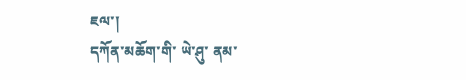ཇལ་།
དཀོན་མཆོག་གི་ ཡེ་ཤུ་ ནམ་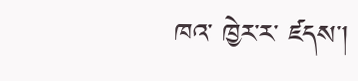ཁའ་ ཁྱེར་ར་ ཛདས་།